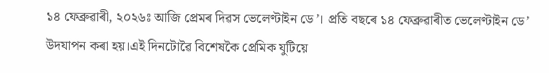১৪ ফেব্ৰুৱাৰী, ২০২৬ঃ আজি প্ৰেমৰ দিৱস ভেলেণ্টাইন ডে’। প্ৰতি বছৰে ১৪ ফেব্ৰুৱাৰীত ভেলেণ্টাইন ডে’ উদযাপন কৰা হয়।এই দিনটোৱৈ বিশেষকৈ প্ৰেমিক যুটিয়ে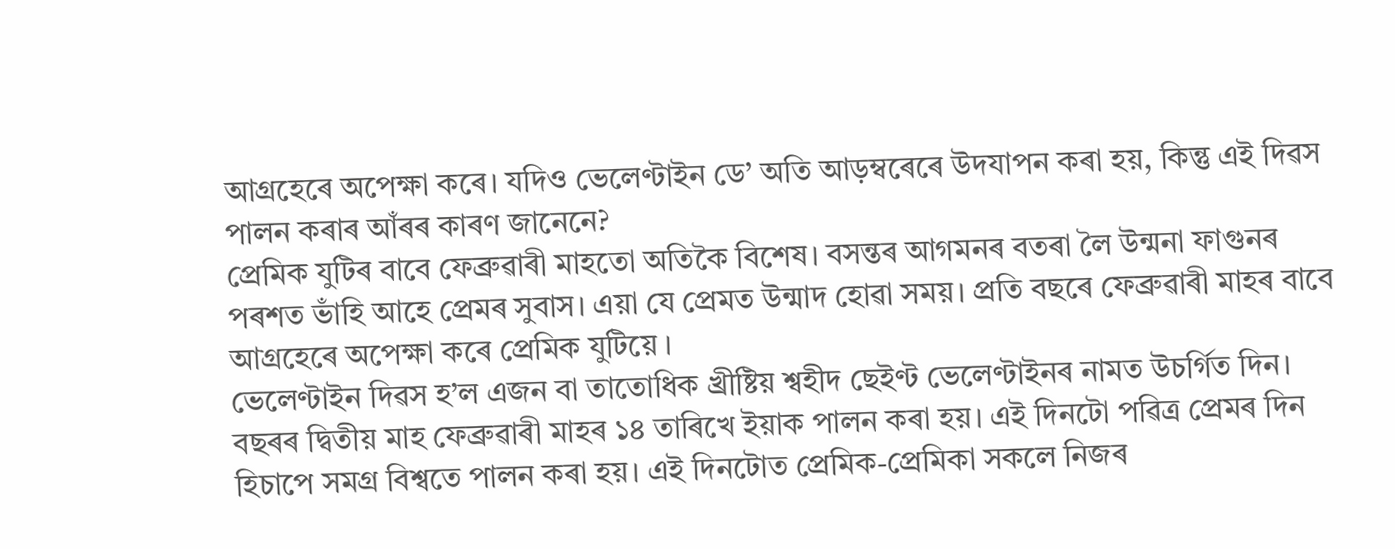আগ্ৰহেৰে অপেক্ষা কৰে। যদিও ভেলেণ্টাইন ডে’ অতি আড়ম্বৰেৰে উদযাপন কৰা হয়, কিন্তু এই দিৱস পালন কৰাৰ আঁৰৰ কাৰণ জানেনে?
প্ৰেমিক যুটিৰ বাবে ফেব্ৰুৱাৰী মাহতো অতিকৈ বিশেষ। বসন্তৰ আগমনৰ বতৰা লৈ উন্মনা ফাগুনৰ পৰশত ভাঁহি আহে প্ৰেমৰ সুবাস। এয়া যে প্ৰেমত উন্মাদ হোৱা সময়। প্ৰতি বছৰে ফেব্ৰুৱাৰী মাহৰ বাবে আগ্ৰহেৰে অপেক্ষা কৰে প্ৰেমিক যুটিয়ে ।
ভেলেণ্টাইন দিৱস হ’ল এজন বা তাতোধিক খ্ৰীষ্টিয় শ্বহীদ ছেইণ্ট ভেলেণ্টাইনৰ নামত উচৰ্গিত দিন। বছৰৰ দ্বিতীয় মাহ ফেব্ৰুৱাৰী মাহৰ ১৪ তাৰিখে ইয়াক পালন কৰা হয়। এই দিনটো পৱিত্ৰ প্ৰেমৰ দিন হিচাপে সমগ্ৰ বিশ্বতে পালন কৰা হয়। এই দিনটোত প্ৰেমিক-প্ৰেমিকা সকলে নিজৰ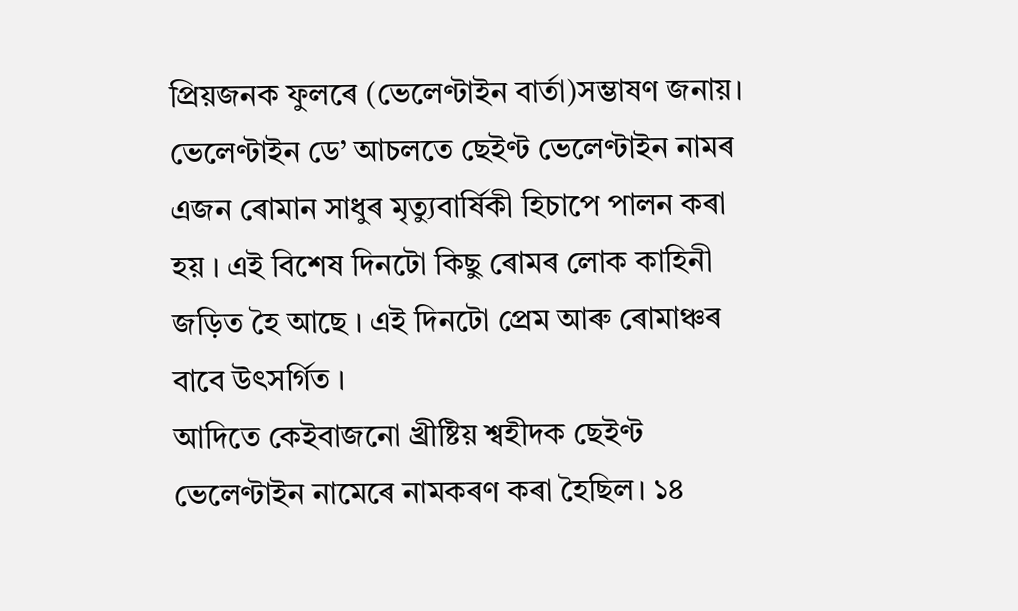প্ৰিয়জনক ফুলৰে (ভেলেণ্টাইন বাৰ্তা)সম্ভাষণ জনায়।
ভেলেণ্টাইন ডে’ আচলতে ছেইণ্ট ভেলেণ্টাইন নামৰ এজন ৰোমান সাধুৰ মৃত্যুবাৰ্ষিকী হিচাপে পালন কৰা হয় । এই বিশেষ দিনটো কিছু ৰোমৰ লোক কাহিনী জড়িত হৈ আছে । এই দিনটো প্ৰেম আৰু ৰোমাঞ্চৰ বাবে উৎসৰ্গিত ।
আদিতে কেইবাজনো খ্ৰীষ্টিয় শ্বহীদক ছেইণ্ট ভেলেণ্টাইন নামেৰে নামকৰণ কৰা হৈছিল। ১৪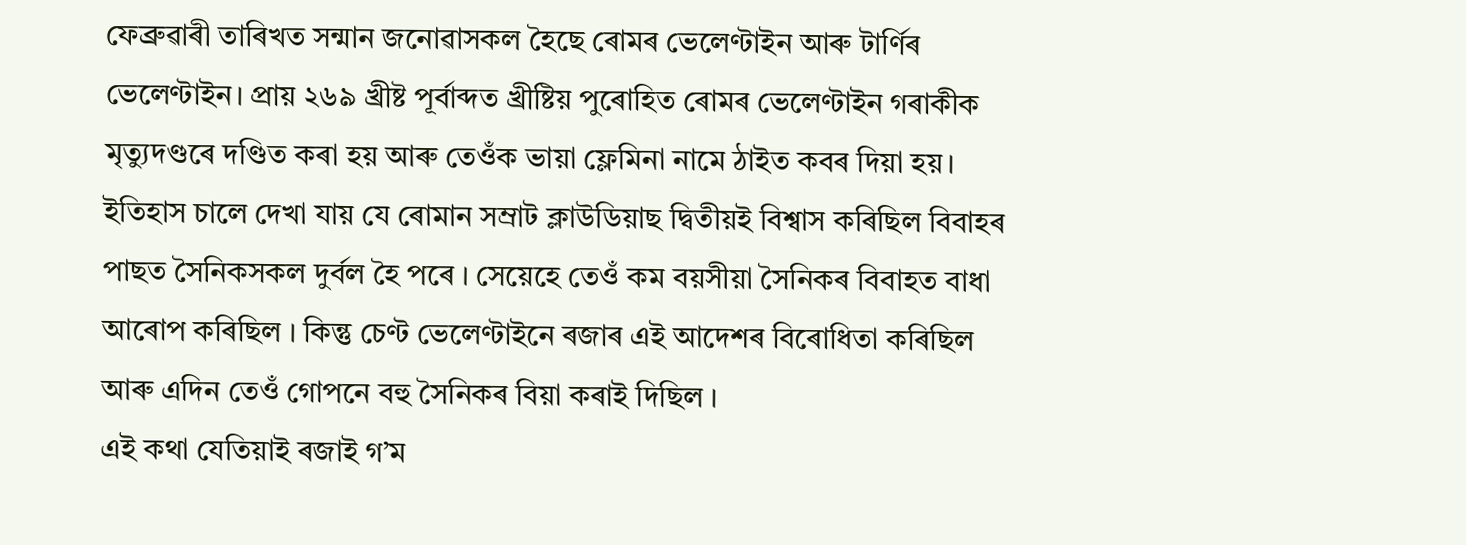ফেব্ৰুৱাৰী তাৰিখত সন্মান জনোৱাসকল হৈছে ৰোমৰ ভেলেণ্টাইন আৰু টাৰ্ণিৰ ভেলেণ্টাইন। প্ৰায় ২৬৯ খ্ৰীষ্ট পূৰ্বাব্দত খ্ৰীষ্টিয় পুৰোহিত ৰোমৰ ভেলেণ্টাইন গৰাকীক মৃত্যুদণ্ডৰে দণ্ডিত কৰা হয় আৰু তেওঁক ভায়া ফ্লেমিনা নামে ঠাইত কবৰ দিয়া হয়।
ইতিহাস চালে দেখা যায় যে ৰোমান সম্ৰাট ক্লাউডিয়াছ দ্বিতীয়ই বিশ্বাস কৰিছিল বিবাহৰ পাছত সৈনিকসকল দুৰ্বল হৈ পৰে । সেয়েহে তেওঁ কম বয়সীয়া সৈনিকৰ বিবাহত বাধা আৰোপ কৰিছিল । কিন্তু চেণ্ট ভেলেণ্টাইনে ৰজাৰ এই আদেশৰ বিৰোধিতা কৰিছিল আৰু এদিন তেওঁ গোপনে বহু সৈনিকৰ বিয়া কৰাই দিছিল ।
এই কথা যেতিয়াই ৰজাই গ’ম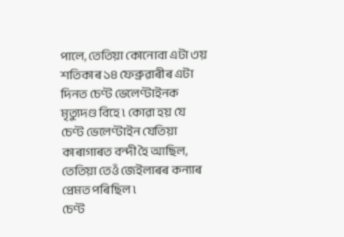পালে, তেতিয়া কোনোবা এটা ৩য় শতিকাৰ ১৪ ফেব্ৰুৱাৰীৰ এটা দিনত চেণ্ট ভেলেণ্টাইনক মৃত্যুদণ্ড বিহে ৷ কোৱা হয় যে চেণ্ট ভেলেণ্টাইন যেতিয়া কাৰাগাৰত বন্দী হৈ আছিল, তেতিয়া তেওঁ জেইলাৰৰ কন্যাৰ প্ৰেমত পৰিছিল ৷
চেণ্ট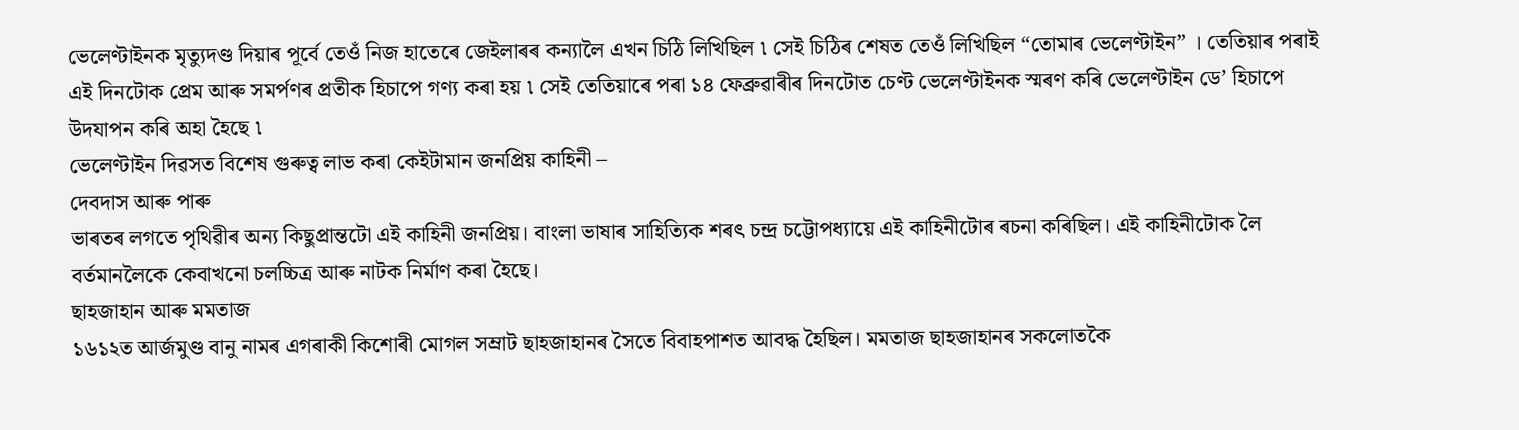ভেলেণ্টাইনক মৃত্যুদণ্ড দিয়াৰ পূৰ্বে তেওঁ নিজ হাতেৰে জেইলাৰৰ কন্যালৈ এখন চিঠি লিখিছিল ৷ সেই চিঠিৰ শেষত তেওঁ লিখিছিল “তোমাৰ ভেলেণ্টাইন” । তেতিয়াৰ পৰাই এই দিনটোক প্ৰেম আৰু সমৰ্পণৰ প্ৰতীক হিচাপে গণ্য কৰা হয় ৷ সেই তেতিয়াৰে পৰা ১৪ ফেব্ৰুৱাৰীৰ দিনটোত চেণ্ট ভেলেণ্টাইনক স্মৰণ কৰি ভেলেণ্টাইন ডে’ হিচাপে উদযাপন কৰি অহা হৈছে ৷
ভেলেণ্টাইন দিৱসত বিশেষ গুৰুত্ব লাভ কৰা কেইটামান জনপ্ৰিয় কাহিনী –
দেবদাস আৰু পাৰু
ভাৰতৰ লগতে পৃথিৱীৰ অন্য কিছুপ্ৰান্তটো এই কাহিনী জনপ্ৰিয়। বাংলা ভাষাৰ সাহিত্যিক শৰৎ চন্দ্ৰ চট্টোপধ্যায়ে এই কাহিনীটোৰ ৰচনা কৰিছিল। এই কাহিনীটোক লৈ বৰ্তমানলৈকে কেবাখনো চলচ্চিত্ৰ আৰু নাটক নিৰ্মাণ কৰা হৈছে।
ছাহজাহান আৰু মমতাজ
১৬১২ত আৰ্জমুণ্ড বানু নামৰ এগৰাকী কিশোৰী মোগল সম্ৰাট ছাহজাহানৰ সৈতে বিবাহপাশত আবদ্ধ হৈছিল। মমতাজ ছাহজাহানৰ সকলোতকৈ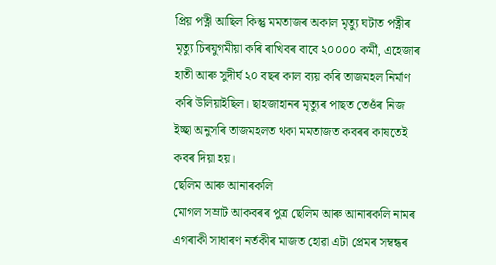প্ৰিয় পত্নী আছিল কিন্তু মমতাজৰ অকাল মৃত্যু ঘটাত পত্নীৰ মৃত্যু চিৰযুগমীয়া কৰি ৰাখিবৰ বাবে ২০০০০ কৰ্মী, এহেজাৰ হাতী আৰু সুদীৰ্ঘ ২০ বছৰ কাল ব্যয় কৰি তাজমহল নিৰ্মাণ কৰি উলিয়াইছিল। ছাহজাহানৰ মৃত্যুৰ পাছত তেওঁৰ নিজ ইচ্ছা অনুসৰি তাজমহলত থকা মমতাজত কবৰৰ কাষতেই কবৰ দিয়া হয়।
ছেলিম আৰু আনাৰকলি
মোগল সম্ৰাট আকবৰৰ পুত্ৰ ছেলিম আৰু আনাৰকলি নামৰ এগৰাকী সাধাৰণ নৰ্তকীৰ মাজত হোৱা এটা প্ৰেমৰ সম্বন্ধৰ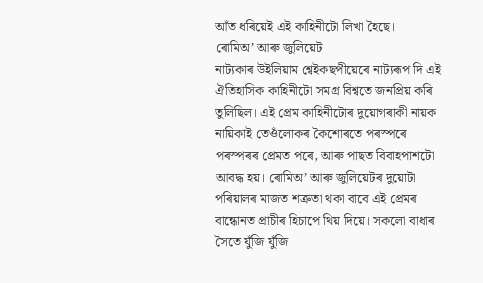আঁত ধৰিয়েই এই কাহিনীটো লিখা হৈছে।
ৰোমিঅ’ আৰু জুলিয়েট
নাট্যকাৰ উইলিয়াম শ্বেইকছপীয়েৰে নাট্যৰূপ দি এই ঐতিহাসিক কাহিনীটো সমগ্ৰ বিশ্বতে জনপ্ৰিয় কৰি তুলিছিল। এই প্ৰেম কাহিনীটোৰ দুয়োগৰাকী নায়ক নায়িকাই তেওঁলোকৰ কৈশোৰতে পৰস্পৰে পৰস্পৰৰ প্ৰেমত পৰে, আৰু পাছত বিবাহপাশটো আবদ্ধ হয়। ৰোমিঅ’ আৰু জুলিয়েটৰ দুয়োটা পৰিয়ালৰ মাজত শত্ৰুতা থকা বাবে এই প্ৰেমৰ বান্ধোনত প্ৰাচীৰ হিচাপে থিয় দিয়ে। সকলো বাধাৰ সৈতে যুঁজি যুঁজি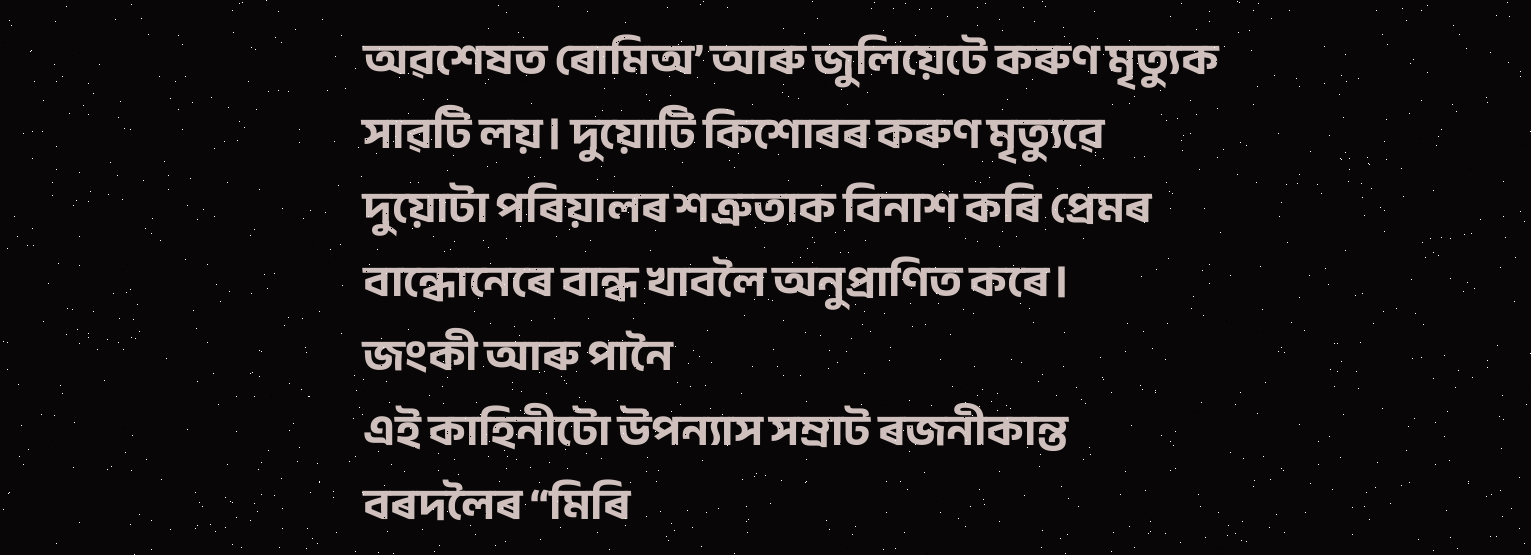অৱশেষত ৰোমিঅ’ আৰু জুলিয়েটে কৰুণ মৃত্যুক সাৱটি লয়। দুয়োটি কিশোৰৰ কৰুণ মৃত্যুৱে দুয়োটা পৰিয়ালৰ শত্ৰুতাক বিনাশ কৰি প্ৰেমৰ বান্ধোনেৰে বান্ধ খাবলৈ অনুপ্ৰাণিত কৰে।
জংকী আৰু পানৈ
এই কাহিনীটো উপন্যাস সম্ৰাট ৰজনীকান্ত বৰদলৈৰ “মিৰি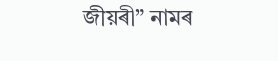জীয়ৰী” নামৰ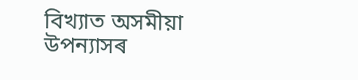বিখ্যাত অসমীয়া উপন্যাসৰ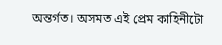অন্তৰ্গত। অসমত এই প্ৰেম কাহিনীটো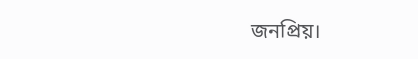জনপ্ৰিয়।